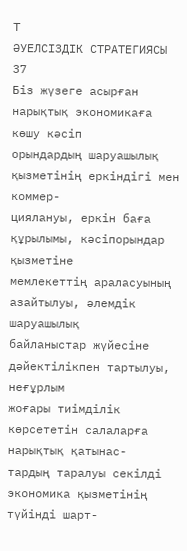Т
ӘУЕЛСІЗДІК СТРАТЕГИЯСЫ
37
Біз жүзеге асырған нарықтық экономикаға көшу кәсіп
орындардың шаруашылық қызметінің еркіндігі мен коммер-
циялануы, еркін баға құрылымы, кәсіпорындар қызметіне
мемлекеттің араласуының азайтылуы, әлемдік шаруашылық
байланыстар жүйесіне дәйектілікпен тартылуы, неғұрлым
жоғары тиімділік көрсететін салаларға нарықтық қатынас-
тардың таралуы секілді экономика қызметінің түйінді шарт-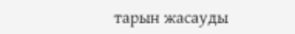тарын жасауды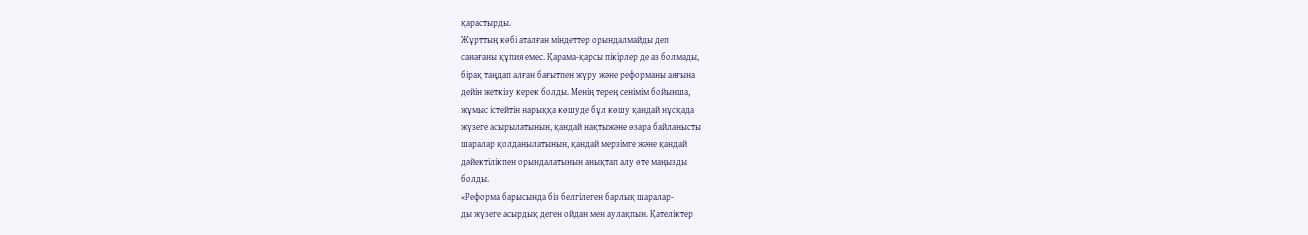қарастырды.
Жұрттың көбі аталған міндеттер орындалмайды деп
санағаны құпия емес. Қарама-қарсы пікірлер де аз болмады,
бірақ таңдап алған бағытпен жүру және реформаны аяғына
дейін жеткізу керек болды. Менің терең сенімім бойынша,
жұмыс істейтін нарыққа көшуде бұл көшу қандай нұсқада
жүзеге асырылатынын, қандай нақтыжәне өзара байланысты
шаралар қолданылатынын, қандай мерзімге және қандай
дәйектілікпен орындалатынын анықтап алу өте маңызды
болды.
«Реформа барысында біз белгілеген барлық шаралар-
ды жүзеге асырдық деген ойдан мен аулақпын. Қателіктер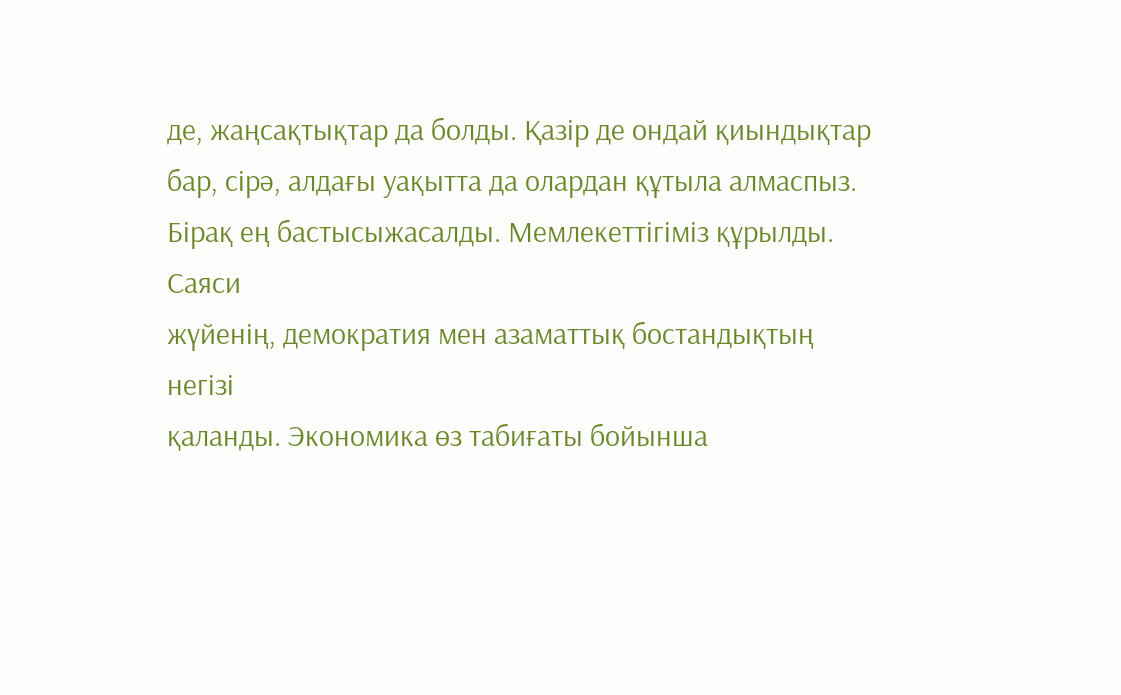де, жаңсақтықтар да болды. Қазір де ондай қиындықтар
бар, сірә, алдағы уақытта да олардан құтыла алмаспыз.
Бірақ ең бастысыжасалды. Мемлекеттігіміз құрылды. Саяси
жүйенің, демократия мен азаматтық бостандықтың негізі
қаланды. Экономика өз табиғаты бойынша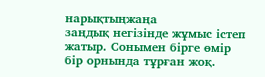нарықтыңжаңа
заңдық негізінде жұмыс істеп жатыр. Сонымен бірге өмір
бір орнында тұрған жоқ.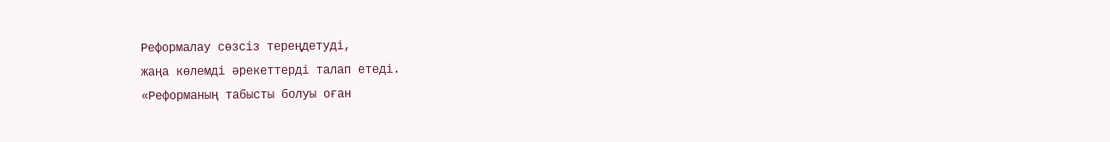Реформалау сөзсіз тереңдетуді,
жаңа көлемді әрекеттерді талап етеді.
«Реформаның табысты болуы оған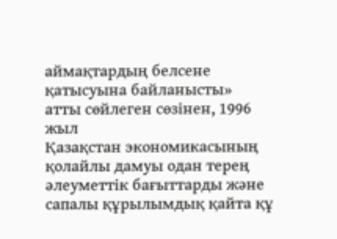аймақтардың белсене қатысуына байланысты»
атты сөйлеген сөзінен, 1996 жыл
Қазақстан экономикасының қолайлы дамуы одан терең
әлеуметтік бағыттарды және сапалы құрылымдық қайта құ